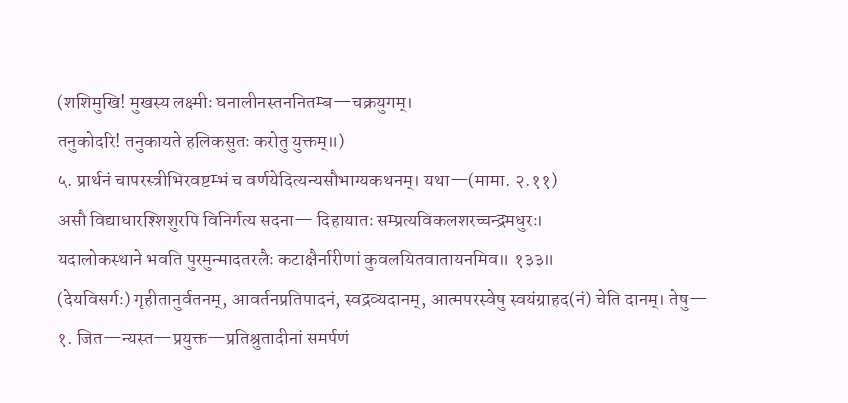(शशिमुखि! मुखस्य लक्ष्मीः घनालीनस्तननितम्ब—चक्रयुगम्।
तनुकोदरि! तनुकायते हलिकसुतः करोतु युक्तम्॥)
५. प्रार्थनं चापरस्त्रीभिरवष्टम्भं च वर्णयेदित्यन्यसौभाग्यकथनम्। यथा—(मामा. २.११)
असौ विद्याधारश्शिशुरपि विनिर्गत्य सदना— दिहायातः सम्प्रत्यविकलशरच्चन्द्रमधुरः।
यदालोकस्थाने भवति पुरमुन्मादतरलैः कटाक्षैर्नारीणां कुवलयितवातायनमिव॥ १३३॥
(देयविसर्गः) गृहीतानुर्वतनम्, आवर्तनप्रतिपादनं, स्वद्रव्यदानम्, आत्मपरस्वेषु स्वयंग्राहद(नं) चेति दानम्। तेषु—
१. जित—न्यस्त—प्रयुक्त—प्रतिश्रुतादीनां समर्पणं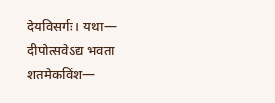देयविसर्गः। यथा—
दीपोत्सवेऽद्य भवता शतमेकविंश—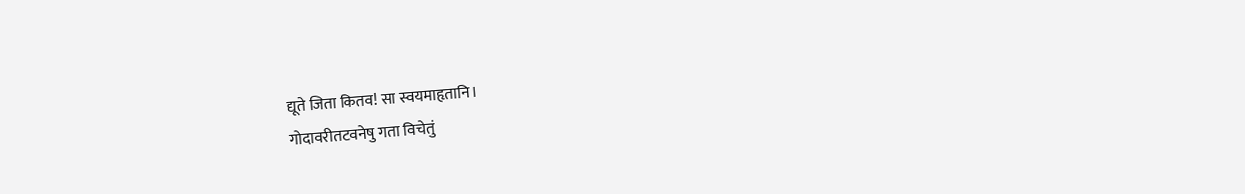द्यूते जिता कितव! सा स्वयमाहृतानि।
गोदावरीतटवनेषु गता विचेतुं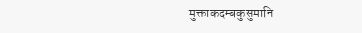मुक्ताकदम्बकुसुमानि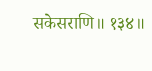सकेसराणि॥ १३४॥